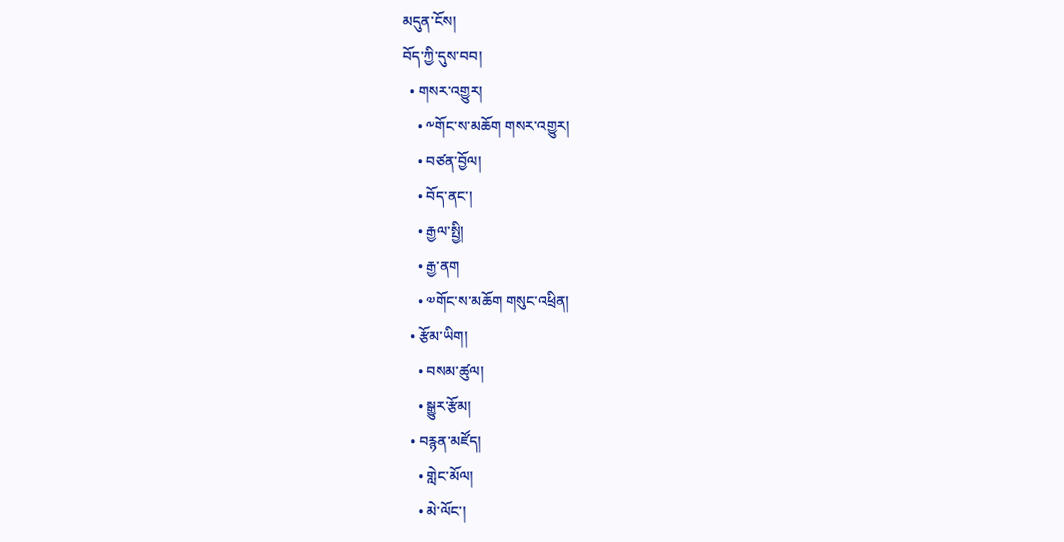མདུན་ངོས།
བོད་ཀྱི་དུས་བབ།
  • གསར་འགྱུར།
    • ༸གོང་ས་མཆོག གསར་འགྱུར།
    • བཙན་བྱོལ།
    • བོད་ནང་།
    • རྒྱལ་སྤྱི།
    • རྒྱ་ནག
    • ༧གོང་ས་མཆོག གསུང་འཕྲིན།
  • རྩོམ་ཡིག།
    • བསམ་ཚུལ།
    • སྒྱུར་རྩོམ།
  • བརྙན་མཛོད།
    • གླེང་མོལ།
    • མེ་ལོང་།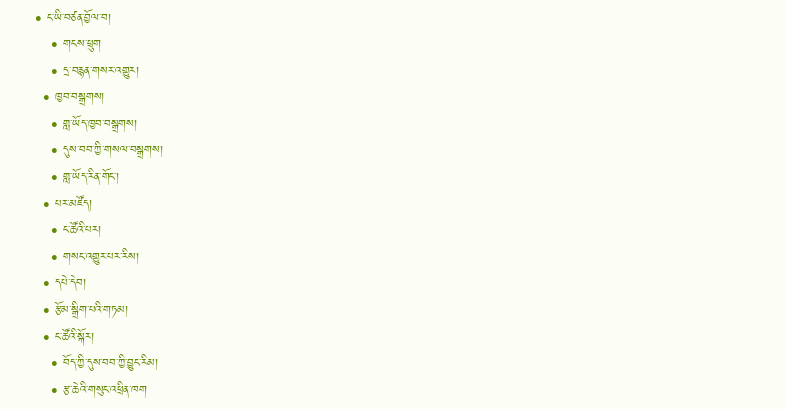• ང་ཡི་བཙན་བྱོལ་བ།
    • གངས་ཕྲུག
    • དྲ་བརྙན་གསར་འགྱུར།
  • ཁྱབ་བསྒྲགས།
    • གླ་ཡོད་ཁྱབ་བསྒྲགས།
    • དུས་བབ་ཀྱི་གསལ་བསྒྲགས།
    • གླ་ཡོད་རིན་གོང་།
  • པར་མཛོད།
    • ང་ཚོའི་པར།
    • གསང་འགྱུར་པར་རིས།
  • དཔེ་དེབ།
  • རྩོམ་སྒྲིག་པའི་གཏམ།
  • ང་ཚོའི་སྐོར།
    • བོད་ཀྱི་དུས་བབ་ཀྱི་བྱུང་རིམ།
    • རྩ་ཆེའི་གསུང་འཕྲིན་ཁག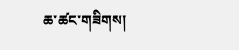ཆ་ཚང་གཟིགས།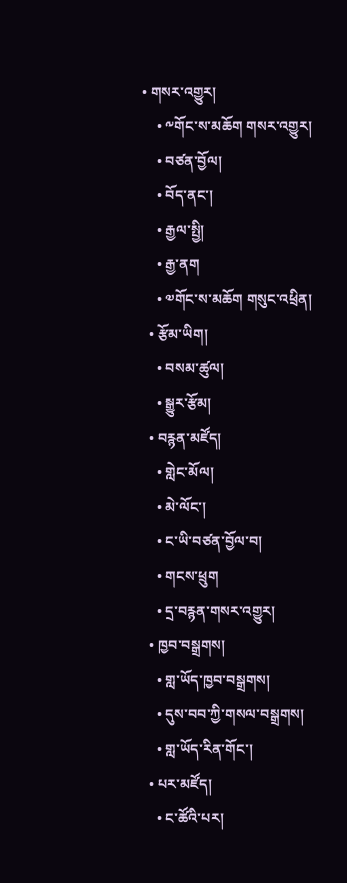• གསར་འགྱུར།
    • ༸གོང་ས་མཆོག གསར་འགྱུར།
    • བཙན་བྱོལ།
    • བོད་ནང་།
    • རྒྱལ་སྤྱི།
    • རྒྱ་ནག
    • ༧གོང་ས་མཆོག གསུང་འཕྲིན།
  • རྩོམ་ཡིག།
    • བསམ་ཚུལ།
    • སྒྱུར་རྩོམ།
  • བརྙན་མཛོད།
    • གླེང་མོལ།
    • མེ་ལོང་།
    • ང་ཡི་བཙན་བྱོལ་བ།
    • གངས་ཕྲུག
    • དྲ་བརྙན་གསར་འགྱུར།
  • ཁྱབ་བསྒྲགས།
    • གླ་ཡོད་ཁྱབ་བསྒྲགས།
    • དུས་བབ་ཀྱི་གསལ་བསྒྲགས།
    • གླ་ཡོད་རིན་གོང་།
  • པར་མཛོད།
    • ང་ཚོའི་པར།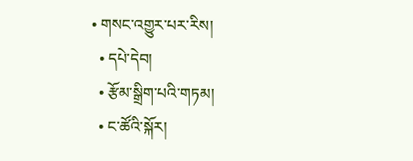• གསང་འགྱུར་པར་རིས།
  • དཔེ་དེབ།
  • རྩོམ་སྒྲིག་པའི་གཏམ།
  • ང་ཚོའི་སྐོར།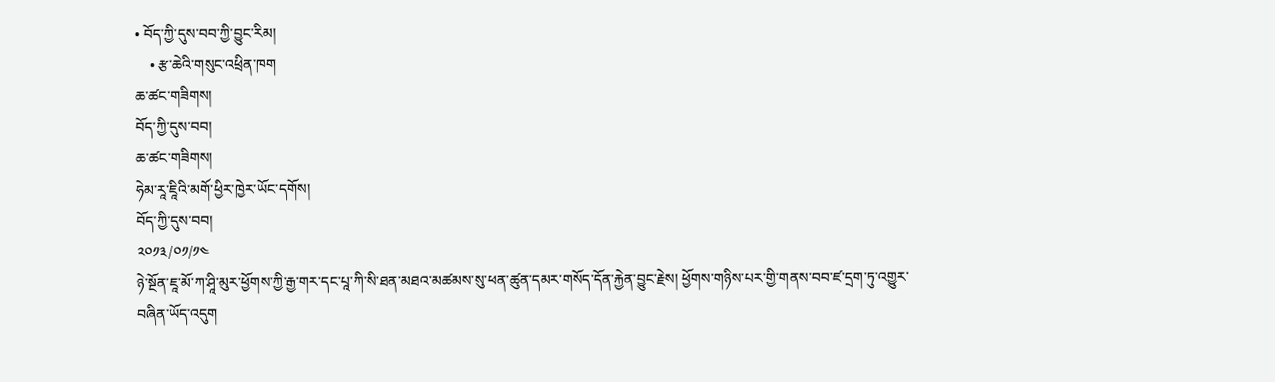• བོད་ཀྱི་དུས་བབ་ཀྱི་བྱུང་རིམ།
    • རྩ་ཆེའི་གསུང་འཕྲིན་ཁག
ཆ་ཚང་གཟིགས།
བོད་ཀྱི་དུས་བབ།
ཆ་ཚང་གཟིགས།
ཧེམ་རཱ་ཇཱིའི་མགོ་ཕྱིར་ཁྱེར་ཡོང་དགོས།
བོད་ཀྱི་དུས་བབ།
༢༠༡༣/༠༡/༡༤
ཉེ་སྔོན་ཇཱ་མོ་ཀ་ཤཱི་མུར་ཕྱོགས་ཀྱི་རྒྱ་གར་དང་པཱ་ཀི་སི་ཐན་མཐའ་མཚམས་སུ་ཕན་ཚུན་དམར་གསོད་དོན་རྐྱེན་བྱུང་རྗེས། ཕྱོགས་གཉིས་པར་གྱི་གནས་བབ་ཛ་དྲག་ཏུ་འགྱུར་བཞིན་ཡོད་འདུག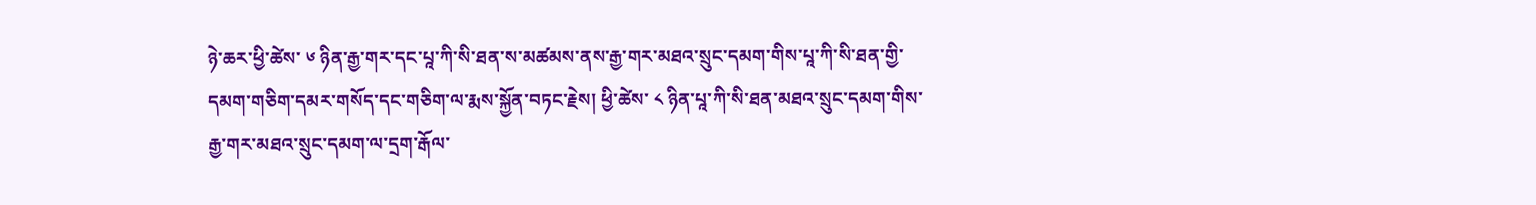ཉེ་ཆར་ཕྱི་ཚེས་ ༦ ཉིན་རྒྱ་གར་དང་པཱ་ཀི་སི་ཐན་ས་མཚམས་ནས་རྒྱ་གར་མཐའ་སྲུང་དམག་གིས་པཱ་ཀི་སི་ཐན་གྱི་དམག་གཅིག་དམར་གསོད་དང་གཅིག་ལ་རྨས་སྐྱོན་བཏང་རྗེས། ཕྱི་ཚེས་ ༨ ཉིན་པཱ་ཀི་སི་ཐན་མཐའ་སྲུང་དམག་གིས་རྒྱ་གར་མཐའ་སྲུང་དམག་ལ་དྲག་རྒོལ་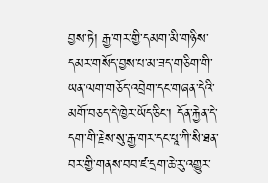བྱས་ཏེ། རྒྱ་གར་གྱི་དམག་མི་གཉིས་དམར་གསོད་བྱས་པ་མ་ཟད་གཅིག་གི་ཡན་ལག་གཅོད་འབྲེག་དང་གཞན་དེའི་མགོ་བཅད་དེ་ཁྱེར་ཡོད་ཅིང་། དོན་རྐྱེན་དེ་དག་གི་རྗེས་སུ་རྒྱ་གར་དང་པཱ་ཀི་སི་ཐན་བར་གྱི་གནས་བབ་ཛ་དྲག་ཆེ་རུ་འགྱུར་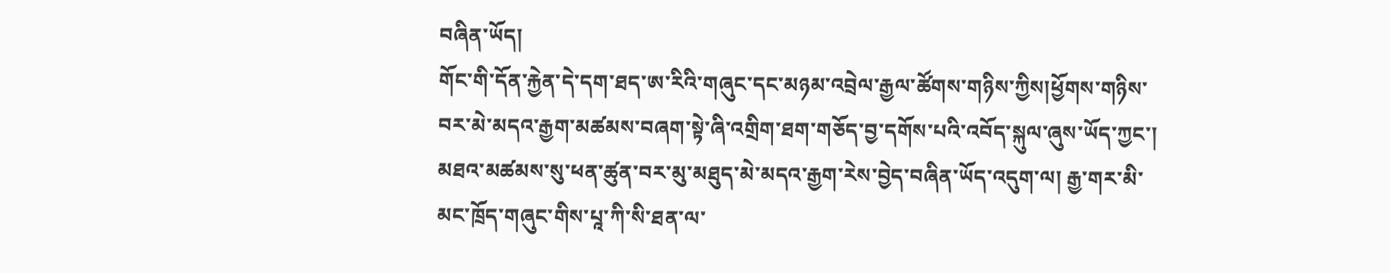བཞིན་ཡོད།
གོང་གི་དོན་རྐྱེན་དེ་དག་ཐད་ཨ་རིའི་གཞུང་དང་མཉམ་འབྲེལ་རྒྱལ་ཚོགས་གཉིས་ཀྱིས།ཕྱོགས་གཉིས་བར་མེ་མདའ་རྒྱག་མཚམས་བཞག་སྟེ་ཞི་འགྲིག་ཐག་གཅོད་བྱ་དགོས་པའི་འབོད་སྐུལ་ཞུས་ཡོད་ཀྱང་། མཐའ་མཚམས་སུ་ཕན་ཚུན་བར་མུ་མཐུད་མེ་མདའ་རྒྱག་རེས་བྱེད་བཞིན་ཡོད་འདུག་ལ། རྒྱ་གར་མི་མང་ཁྲོད་གཞུང་གིས་པཱ་ཀི་སི་ཐན་ལ་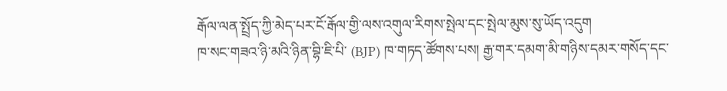རྒོལ་ལན་སྤྲོད་ཀྱི་མེད་པར་ངོ་རྒོལ་གྱི་ལས་འགུལ་རིགས་སྤེལ་དང་སྤེལ་མུས་སུ་ཡོད་འདུག
ཁ་སང་གཟའ་ཉི་མའི་ཉིན་བྷི་ཇི་པི་ (BJP) ཁ་གཏད་ཚོགས་པས། རྒྱ་གར་དམག་མི་གཉིས་དམར་གསོད་དང་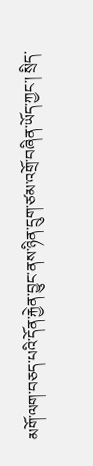མགོ་ལག་བཅད་པའི་དོན་རྐྱེན་བྱུང་ནས་ཉིན་དྲུག་ཙམ་འགྲོ་བཞིན་ཡོད་ཀྱང་། སྲིད་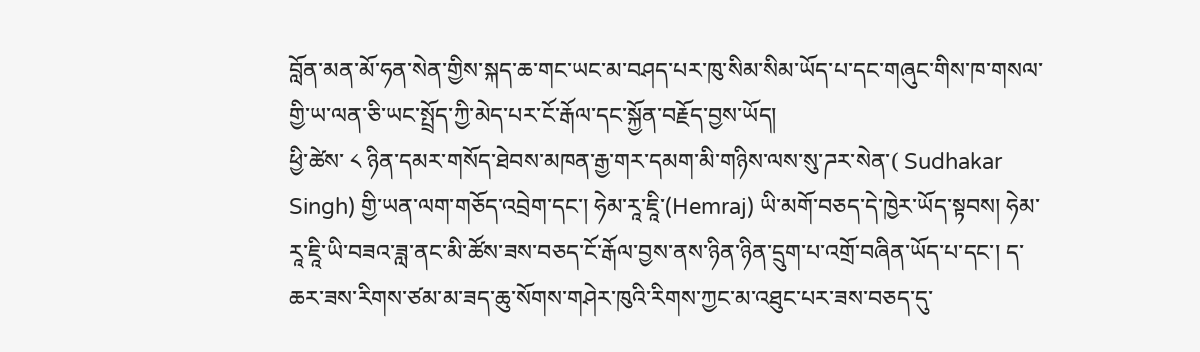བློན་མན་མོ་ཧན་སེན་གྱིས་སྐད་ཆ་གང་ཡང་མ་བཤད་པར་ཁུ་སིམ་སིམ་ཡོད་པ་དང་གཞུང་གིས་ཁ་གསལ་གྱི་ཡ་ལན་ཅི་ཡང་སྤྲོད་ཀྱི་མེད་པར་ངོ་རྒོལ་དང་སྐྱོན་བརྗོད་བྱས་ཡོད།
ཕྱི་ཚེས་ ༨ ཉིན་དམར་གསོད་ཐེབས་མཁན་རྒྱ་གར་དམག་མི་གཉིས་ལས་སུ་ཌར་སེན་( Sudhakar Singh) གྱི་ཡན་ལག་གཅོད་འབྲེག་དང་། ཧེམ་རཱ་ཇཱི་(Hemraj) ཡི་མགོ་བཅད་དེ་ཁྱེར་ཡོད་སྟབས། ཧེམ་རཱ་ཇཱི་ཡི་བཟའ་ཟླ་ནང་མི་ཚོས་ཟས་བཅད་ངོ་རྒོལ་བྱས་ནས་ཉིན་ཉིན་དྲུག་པ་འགྲོ་བཞིན་ཡོད་པ་དང་། ད་ཆར་ཟས་རིགས་ཙམ་མ་ཟད་ཆུ་སོགས་གཤེར་ཁུའི་རིགས་ཀྱང་མ་འཐུང་པར་ཟས་བཅད་དུ་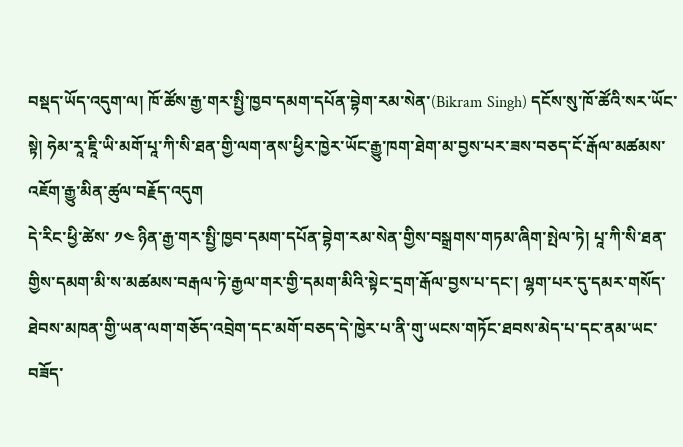བསྡད་ཡོད་འདུག་ལ། ཁོ་ཚོས་རྒྱ་གར་སྤྱི་ཁྱབ་དམག་དཔོན་བྷེག་རམ་སེན་(Bikram Singh) དངོས་སུ་ཁོ་ཚོའི་སར་ཡོང་སྟེ། ཧེམ་རཱ་ཇཱི་ཡི་མགོ་པཱ་ཀི་སི་ཐན་གྱི་ལག་ནས་ཕྱིར་ཁྱེར་ཡོང་རྒྱུ་ཁག་ཐེག་མ་བྱས་པར་ཟས་བཅད་ངོ་རྒོལ་མཚམས་འཇོག་རྒྱུ་མིན་ཚུལ་བརྗོད་འདུག
དེ་རིང་ཕྱི་ཚེས་ ༡༤ ཉིན་རྒྱ་གར་སྤྱི་ཁྱབ་དམག་དཔོན་བྷེག་རམ་སེན་གྱིས་བསྒྲགས་གཏམ་ཞིག་སྤེལ་ཏེ། པཱ་ཀི་སི་ཐན་གྱིས་དམག་མི་ས་མཚམས་བརྒལ་ཏེ་རྒྱལ་གར་གྱི་དམག་མིའི་སྟེང་དྲག་རྒོལ་བྱས་པ་དང་། ལྷག་པར་དུ་དམར་གསོད་ཐེབས་མཁན་གྱི་ཡན་ལག་གཅོད་འབྲེག་དང་མགོ་བཅད་དེ་ཁྱེར་པ་ནི་གུ་ཡངས་གཏོང་ཐབས་མེད་པ་དང་ནམ་ཡང་བཟོད་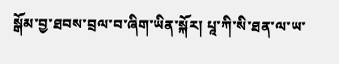སྒོམ་བྱ་ཐབས་བྲལ་བ་ཞིག་ཡིན་སྐོར། པཱ་ཀི་སི་ཐན་ལ་ཡ་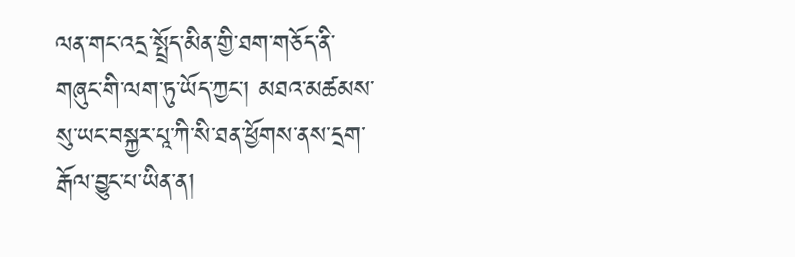ལན་གང་འདྲ་སྤྲོད་མིན་གྱི་ཐག་གཅོད་ནི་གཞུང་གི་ལག་ཏུ་ཡོད་ཀྱང་། མཐའ་མཚམས་སུ་ཡང་བསྐྱར་པཱ་ཀི་སི་ཐན་ཕྱོགས་ནས་དྲག་རྒོལ་བྱུང་པ་ཡིན་ན།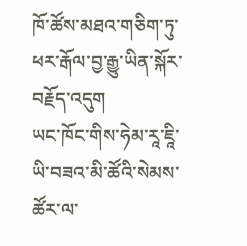ཁོ་ཚོས་མཐའ་གཅིག་ཏུ་ཕར་རྒོལ་བྱ་རྒྱུ་ཡིན་སྐོར་བརྗོད་འདུག
ཡང་ཁོང་གིས་ཧེམ་རཱ་ཇཱི་ཡི་བཟའ་མི་ཚོའི་སེམས་ཚོར་ལ་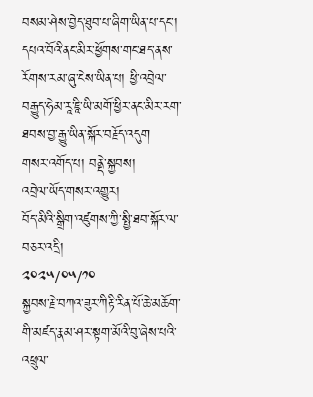བསམ་ཤེས་བྱེད་ཐུབ་པ་ཞིག་ཡིན་པ་དང་། དཔའ་བོའི་ནང་མིར་ཕྱོགས་གང་ཐད་ནས་རོགས་རམ་ཞུ་ངེས་ཡིན་པ། ཕྱི་འབྲེལ་བརྒྱུད་ཧེམ་རཱ་ཇཱི་ཡི་མགོ་ཕྱིར་ནང་མིར་རག་ཐབས་བྱ་རྒྱུ་ཡིན་སྐོར་བརྗོད་འདུག
གསར་འགོད་པ། བནྡེ་སྐྱབས།
འབྲེལ་ཡོད་གསར་འགྱུར།
བོད་མིའི་སྒྲིག་འཛུགས་ཀྱི་སྤྱི་ཐབ་སྐོར་ལ་བཅར་འདྲི།
༢༠༢༥/༠༥/༡༠
སྐྱབས་རྗེ་བཀའ་ཟུར་ཀིརྟི་རིན་པོ་ཆེ་མཆོག་གི་མཛད་རྣམ་ཤར་སྟག་མོའི་བུ་ཞེས་པའི་འཕྲུལ་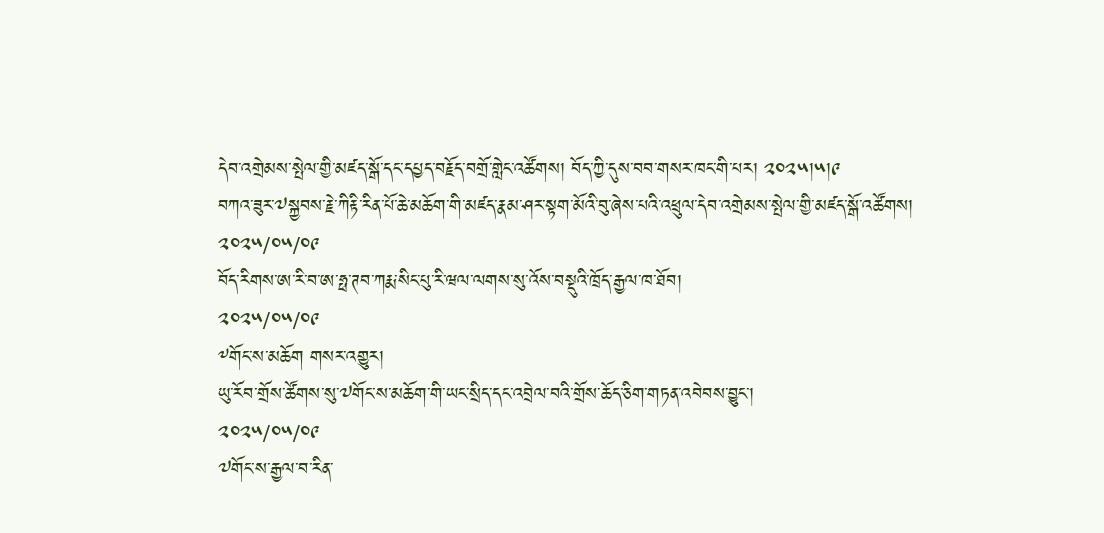དེབ་འགྲེམས་སྤེལ་གྱི་མཛད་སྒོ་དང་དཔྱད་བརྗོད་བགྲོ་གླེང་འཚོགས། བོད་ཀྱི་དུས་བབ་གསར་ཁང་གི་པར། ༢༠༢༥།༥།༩
བཀའ་ཟུར་༧སྐྱབས་རྗེ་ཀིརྟི་རིན་པོ་ཆེ་མཆོག་གི་མཛད་རྣམ་ཤར་སྟག་མོའི་བུ་ཞེས་པའི་འཕྲུལ་དེབ་འགྲེམས་སྤེལ་གྱི་མཛད་སྒོ་འཚོགས།
༢༠༢༥/༠༥/༠༩
བོད་རིགས་ཨ་རི་བ་ཨ་ཧྥ་ཊབ་ཀརྨ་སིང་པུ་རི་ཝལ་ལགས་སུ་འོས་བསྡུའི་ཁྲོད་རྒྱལ་ཁ་ཐོབ།
༢༠༢༥/༠༥/༠༩
༸གོང་ས་མཆོག གསར་འགྱུར།
ཡུ་རོབ་གྲོས་ཚོགས་སུ་༧གོང་ས་མཆོག་གི་ཡང་སྲིད་དང་འབྲེལ་བའི་གྲོས་ཆོད་ཅིག་གཏན་འབེབས་བྱུང་།
༢༠༢༥/༠༥/༠༩
༧གོང་ས་རྒྱལ་བ་རིན་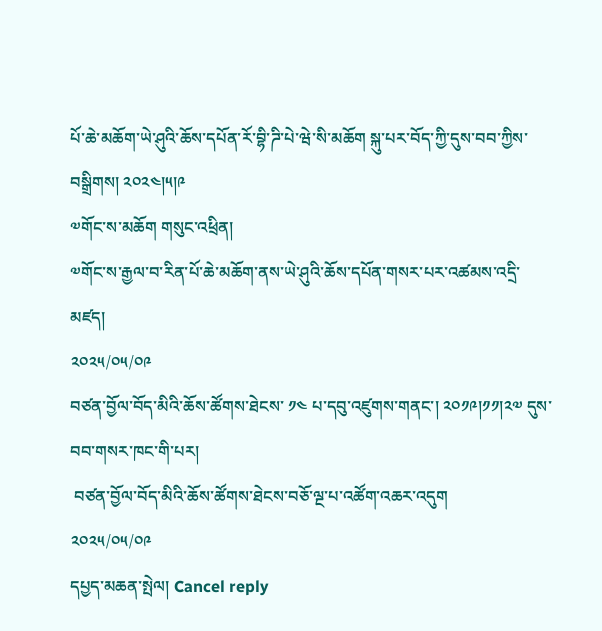པོ་ཆེ་མཆོག་ཡེ་ཤུའི་ཆོས་དཔོན་རོ་བྷི་ཌི་པེ་ཝེ་སི་མཆོག སྐུ་པར་བོད་ཀྱི་དུས་བབ་ཀྱིས་བསྒྲིགས། ༢༠༢༤།༥།༩
༧གོང་ས་མཆོག གསུང་འཕྲིན།
༧གོང་ས་རྒྱལ་བ་རིན་པོ་ཆེ་མཆོག་ནས་ཡེ་ཤུའི་ཆོས་དཔོན་གསར་པར་འཚམས་འདྲི་མཛད།
༢༠༢༥/༠༥/༠༩
བཙན་བྱོལ་བོད་མིའི་ཆོས་ཚོགས་ཐེངས་ ༡༤ པ་དབུ་འཛུགས་གནང་། ༢༠༡༩།༡༡།༢༧ དུས་བབ་གསར་ཁང་གི་པར།
 བཙན་བྱོལ་བོད་མིའི་ཆོས་ཚོགས་ཐེངས་བཅོ་ལྔ་པ་འཚོག་འཆར་འདུག
༢༠༢༥/༠༥/༠༩
དཔྱད་མཆན་སྤེལ། Cancel reply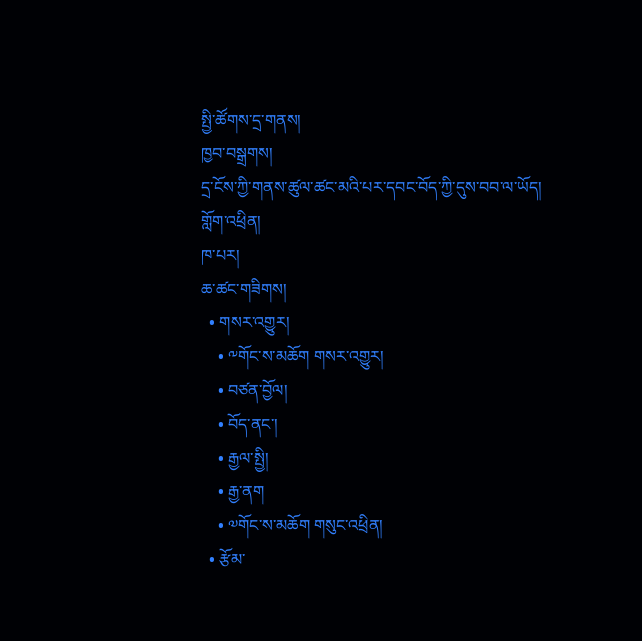སྤྱི་ཚོགས་དྲ་གནས།
ཁྱབ་བསྒྲགས།
དྲ་ངོས་ཀྱི་གནས་ཚུལ་ཚང་མའི་པར་དབང་བོད་ཀྱི་དུས་བབ་ལ་ཡོད།
གློག་འཕྲིན།
ཁ་པར།
ཆ་ཚང་གཟིགས།
  • གསར་འགྱུར།
    • ༸གོང་ས་མཆོག གསར་འགྱུར།
    • བཙན་བྱོལ།
    • བོད་ནང་།
    • རྒྱལ་སྤྱི།
    • རྒྱ་ནག
    • ༧གོང་ས་མཆོག གསུང་འཕྲིན།
  • རྩོམ་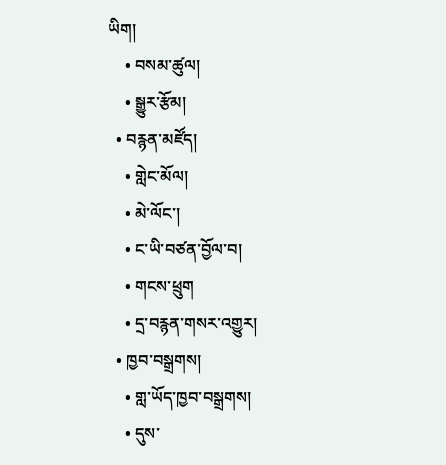ཡིག།
    • བསམ་ཚུལ།
    • སྒྱུར་རྩོམ།
  • བརྙན་མཛོད།
    • གླེང་མོལ།
    • མེ་ལོང་།
    • ང་ཡི་བཙན་བྱོལ་བ།
    • གངས་ཕྲུག
    • དྲ་བརྙན་གསར་འགྱུར།
  • ཁྱབ་བསྒྲགས།
    • གླ་ཡོད་ཁྱབ་བསྒྲགས།
    • དུས་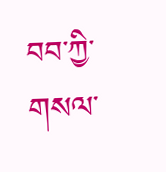བབ་ཀྱི་གསལ་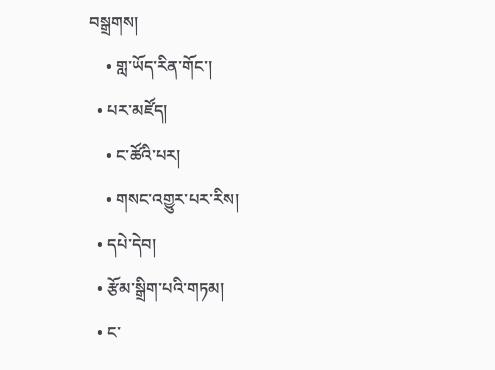བསྒྲགས།
    • གླ་ཡོད་རིན་གོང་།
  • པར་མཛོད།
    • ང་ཚོའི་པར།
    • གསང་འགྱུར་པར་རིས།
  • དཔེ་དེབ།
  • རྩོམ་སྒྲིག་པའི་གཏམ།
  • ང་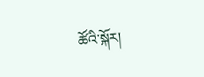ཚོའི་སྐོར།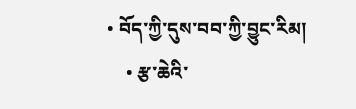• བོད་ཀྱི་དུས་བབ་ཀྱི་བྱུང་རིམ།
    • རྩ་ཆེའི་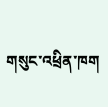གསུང་འཕྲིན་ཁག